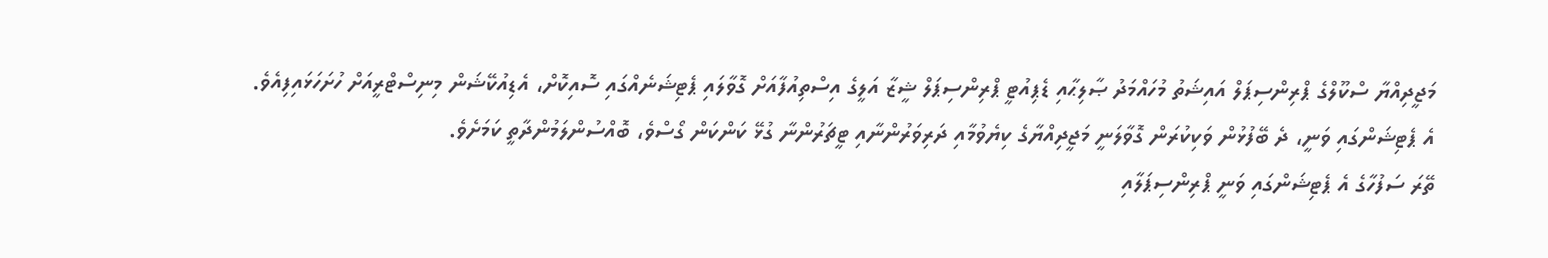މަޖީދިއްޔާ ސްކޫލްގެ ޕްރިންސިޕަލް އައިޝަތު މުހައްމަދު ޞާލިޙާއި ޑެޕިއުޓީ ޕްރިންސިޕަލް ޝީޒާ އަލީގެ އިސްތިއުފާއަށް ގޮވާލައި ޕެޓިޝަނެއްގައި ސޮއިކޮށް، އެޑިއުކޭޝަން މިނިސްޓްރީއަށް ހުށަހަޅައިފިއެވެ.
އެ ޕެޓިޝަންގައި ވަނީ، ދެ ބޭފުޅުން ވަކިކުރަން ގޮވާލަނީ މަޖީދިއްޔާގެ ކިޔެވުމާއި ދަރިވަރުންނާއި ޓީޗަރުންނާ ގުޅޭ ކަންކަން ގޯސްވެ، ބޮއްސުންލަމުންދާތީ ކަމަށެވެ.
ތޭރަ ސަފުހާގެ އެ ޕެޓިޝަންގައި ވަނީ ޕްރިންސިޕަލާއި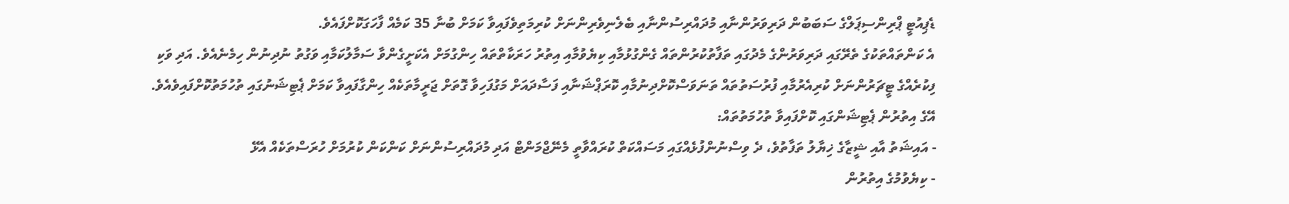ޑެޕިއުޓީ ޕްރިންސިޕަލްގެ ސަބަބުން ދަރިވަރުންނާއި މުދައްރިސުންނާއި ބެލެނިވެރިންނަށް ކުރިމަތިވެފައިވާ ކަމަށް ބުނާ 35 ކަމެއް ފާހަގަކޮށްފައެވެ.
އެ ކަންތައްތަކުގެ ތެރޭގައި ދަރިވަރުންގެ މެދުގައި ތަފާތުކުރުންތައް ގެންގުޅުމާއި ކިޔެވުމާއި އިތުރު ހަރަކާތްތައް ހިންގުމަށް އެކަށީގެންވާ ސަމާލުކަމާއި ވަގުތު ނުދިނުން ހިމެނެއެވެ. އަދި ވަކި ފިކުރެއްގެ ޓީޗަރުންނަށް ކުރިއެރުމާއި ފުރުސަތުތައް ތަނަވަސްކޮށްދިނުމާއި ކޮރަޕްޝަނާއި ފަސާދައަށް މަގުފަހިވާ ގޮތަށް ޖަރީމާތަކެއް ހިންގާފައިވާ ކަމަށް ޕެޓިޝަނުގައި ތުހުމަތުކޮށްފައިވެއެވެ.
އޭގެ އިތުރުން ޕެޓިޝަންގައި ކޮށްފައިވާ ތުހުމަތުތައް:
- އައިޝަތު އާއި ޝީޒާގެ ޚިޔާލު ތަފާތުވެ، ދެ ވިސްނުންފުޅެއްގައި މަސައްކަތް ކުރައްވާތީ މެނޭޖްމަންޓް އަދި މުދައްރިސުންނަށް ކަންކަން ކުރުމަށް ހުރަސްތަކެއް އެޅޭ
- ކިޔެވުމުގެ އިތުރުން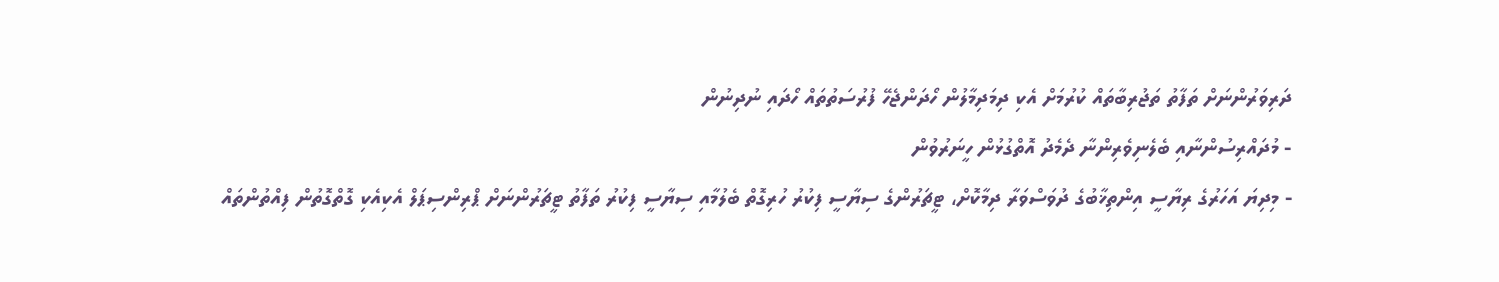ދަރިވަރުންނަށް ތަފާތު ތަޖުރިބާތައް ކުރުމަށް އެކި ދިމަދިމާލުން ހޯދަންޖެހޭ ފުރުސަތުތައް ހޯދައި ނުދިނުން
- މުދައްރިސުންނާއި ބެލެނިވެރިންނާ ދެމެދު އޮތްގުޅުން ހީނަރުވުން
- މިދިޔަ އަހަރުގެ ރިޔާސީ އިންތިޚާބުގެ ދުވަސްވަރާ ދިމާކޮށް، ޓީޗަރުންގެ ސިޔާސީ ފިކުރު ހުރިގޮތް ބެލުމާއި ސިޔާސީ ފިކުރު ތަފާތު ޓީޗަރުންނަށް ޕްރިންސިޕަލް އެކިއެކި ގޮތްގޮތުން ފިއްތުންތައް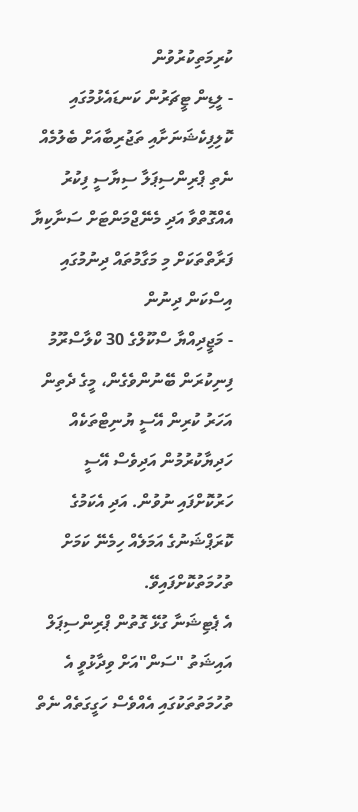ކުރިމަތިކުރުވުން
- ލީޑިން ޓީޗަރުން ކަނޑައެޅުމުގައި ކޮލިފިކެޝަނަށާއި ތަޖުރިބާއަށް ބެލުމެއް ނެތި ޕްރިންސިޕަލާ ސިޔާސީ ފިކުރު އެއްގޮތްވާ އަދި މެނޭޖްމަންޓަށް ސަނާކިޔާ ފަރާތްތަކަށް މި މަގާމުތައް ދިނުމުގައި އިސްކަން ދިނުން
- މަޖީދިއްޔާ ސްކޫލްގެ 30 ކްލާސްރޫމު ފިނިކުރަން ބޭނުންވެގެން، މީގެ ދެތިން އަހަރު ކުރިން އޭސީ ޔުނިޓްތަކެއް ހަދިޔާކުރުމުން އަދިވެސް އޭސީ ހަރުކޮށްފައި ނުވުން. އަދި އެކަމުގެ ކޮރަޕްޝަނުގެ އަމަލެއް ހިމެނޭ ކަމަށް ތުހުމަތުކޮށްފައިވޭ.
އެ ޕެޓިޝަނާ ގުޅޭ ގޮތުން ޕްރިންސިޕަލް އައިޝަތު "ސަން"އަށް ވިދާޅުވީ އެ ތުހުމަތުތަކުގައި އެއްވެސް ހަގީގަތެއް ނެތް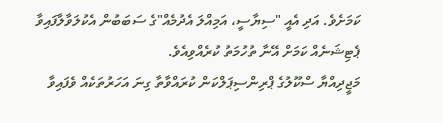ކަމަށެވެ. އަދި އެއީ "ސިޔާސީ، އަމިއްލަ އެދުމެއް"ގެ ސަބަބުން އެކުލަވާލާފައިވާ ޕެޓިޝަނެއް ކަމަށް އޭނާ ތުހުމަތު ކުރެއްވިއެވެ.
މަޖީދިއްޔާ ސްކޫލުގެ ޕްރިންސިޕަލްކަން ކުރައްވާތާ ގިނަ އަހަރުތަކެއް ވެފައިވާ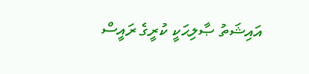އައިޝަތު ޞާލިޙަކީ ކުރީގެ ރައީސް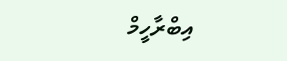އިބްރާހީމް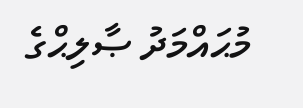މުޙައްމަދު ޞާލިޙްގެ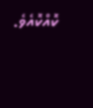ކޮއްކޮއެވެ.